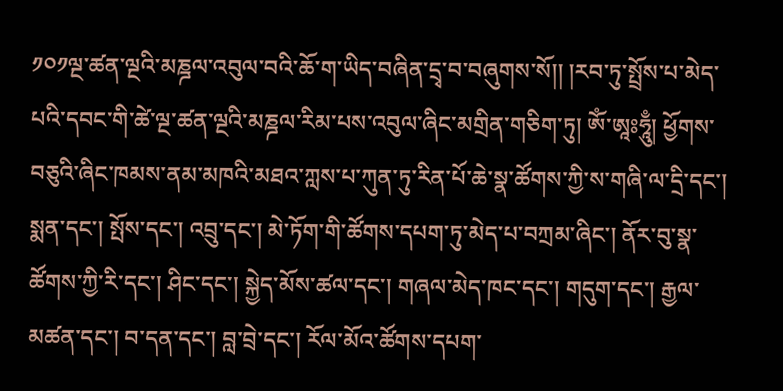༡༠༡ལྔ་ཚན་ལྔའི་མཎྜལ་འབུལ་བའི་ཆོ་ག་ཡིད་བཞིན་དྲྭ་བ་བཞུགས་སོ།། །རབ་ཏུ་སྤྲོས་པ་མེད་པའི་དབང་གི་ཚེ་ལྔ་ཚན་ལྔའི་མཎྜལ་རིམ་པས་འབུལ་ཞིང་མགྲིན་གཅིག་ཏུ། ༀ་ཨཱཿཧཱུྃ། ཕྱོགས་བཅུའི་ཞིང་ཁམས་ནམ་མཁའི་མཐའ་ཀླས་པ་ཀུན་ཏུ་རིན་པོ་ཆེ་སྣ་ཚོགས་ཀྱི་ས་གཞི་ལ་དྲི་དང་། སྨན་དང་། སྤོས་དང་། འབྲུ་དང་། མེ་ཏོག་གི་ཚོགས་དཔག་ཏུ་མེད་པ་བཀྲམ་ཞིང་། ནོར་བུ་སྣ་ཚོགས་ཀྱི་རི་དང་། ཤིང་དང་། སྐྱེད་མོས་ཚལ་དང་། གཞལ་མེད་ཁང་དང་། གདུག་དང་། རྒྱལ་མཚན་དང་། བ་དན་དང་། བླ་བྲེ་དང་། རོལ་མོའ་ཚོགས་དཔག་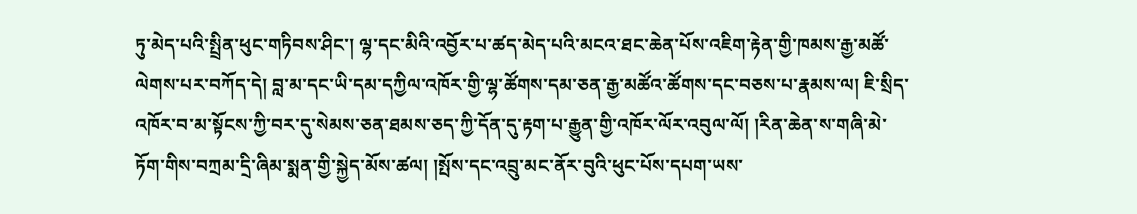ཏུ་མེད་པའི་སྤྲིན་ཕུང་གཏིབས་ཤིང་། ལྷ་དང་མིའི་འབྱོར་པ་ཚད་མེད་པའི་མངའ་ཐང་ཆེན་པོས་འཇིག་རྟེན་གྱི་ཁམས་རྒྱ་མཚོ་ལེགས་པར་བཀོད་དེ། བླ་མ་དང་ཡི་དམ་དཀྱིལ་འཁོར་གྱི་ལྷ་ཚོགས་དམ་ཅན་རྒྱ་མཚོའ་ཚོགས་དང་བཅས་པ་རྣམས་ལ། ཇི་སྲིད་འཁོར་བ་མ་སྟོངས་ཀྱི་བར་དུ་སེམས་ཅན་ཐམས་ཅད་ཀྱི་དོན་དུ་རྟག་པ་རྒྱུན་གྱི་འཁོར་ལོར་འབུལ་ལོ། །རིན་ཆེན་ས་གཞི་མེ་ཏོག་གིས་བཀྲམ་དྲི་ཞིམ་སྨན་གྱི་སྐྱེད་མོས་ཚལ། །སྤོས་དང་འབྲུ་མང་ནོར་བུའི་ཕུང་པོས་དཔག་ཡས་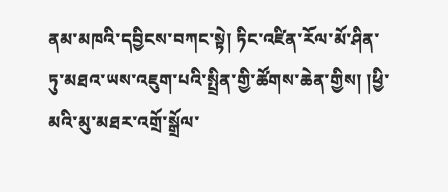ནམ་མཁའི་དབྱིངས་བཀང་སྟེ། ཏིང་འཛིན་རོལ་མོ་ཤིན་ཏུ་མཐའ་ཡས་འཇུག་པའི་སྤྲིན་གྱི་ཚོགས་ཆེན་གྱིས། །ཕྱི་མའི་མུ་མཐར་འགྲོ་སྒྲོལ་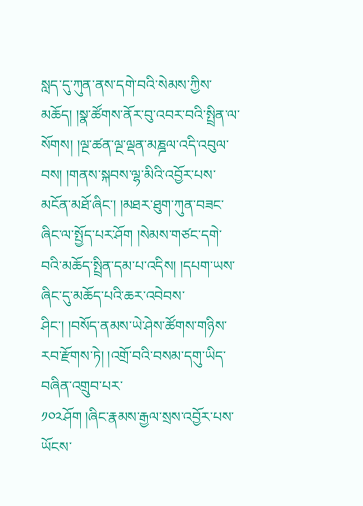སླད་དུ་ཀུན་ནས་དགེ་བའི་སེམས་ཀྱིས་མཆོད། །སྣ་ཚོགས་ནོར་བུ་འབར་བའི་སྤྲིན་ལ་སོགས། །ལྔ་ཚན་ལྔ་ལྡན་མཎྜལ་འདི་འབུལ་བས། །གནས་སྐབས་ལྷ་མིའི་འབྱོར་པས་མངོན་མཐོ་ཞིང་། །མཐར་ཐུག་ཀུན་བཟང་ཞིང་ལ་སྤྱོད་པར་ཤོག །སེམས་གཙང་དགེ་བའི་མཆོད་སྤྲིན་དམ་པ་འདིས། །དཔག་ཡས་ཞིང་དུ་མཆོད་པའི་ཆར་འབེབས་ཤིང་། །བསོད་ནམས་ཡེ་ཤེས་ཚོགས་གཉིས་རབ་རྫོགས་ཏེ། །འགྲོ་བའི་བསམ་དགུ་ཡིད་བཞིན་འགྲུབ་པར་
༡༠༢ཤོག །ཞིང་རྣམས་རྒྱལ་སྲས་འབྱོར་པས་ཡོངས་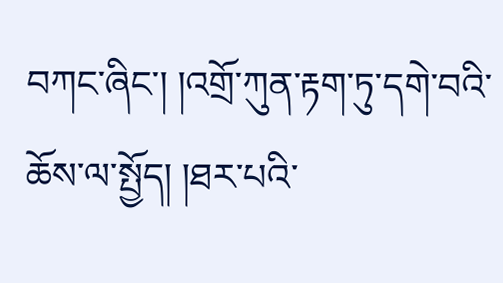བཀང་ཞིང་། །འགྲོ་ཀུན་རྟག་ཏུ་དགེ་བའི་ཆོས་ལ་སྤྱོད། །ཐར་པའི་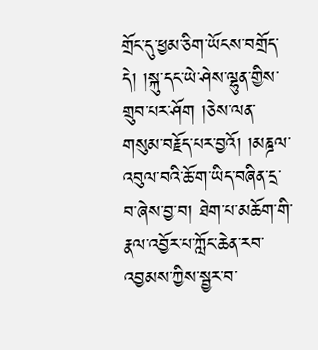གྲོང་དུ་ཕྱམ་ཅིག་ཡོངས་བགྲོད་དེ། །སྐུ་དང་ཡེ་ཤེས་ལྷུན་གྱིས་གྲུབ་པར་ཤོག །ཅེས་ལན་གསུམ་བརྗོད་པར་བྱའོ། །མཎྜལ་འབུལ་བའི་ཆོ་ག་ཡིད་བཞིན་དྲ་བ་ཞེས་བྱ་བ། ཐེག་པ་མཆོག་གི་རྣལ་འབྱོར་པ་ཀློང་ཆེན་རབ་འབྱམས་ཀྱིས་སྦྱར་བ་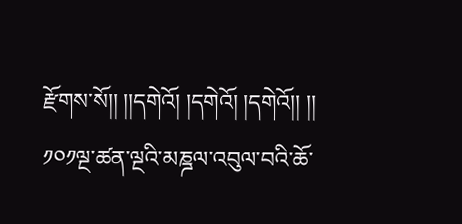རྫོགས་སོ།། །།དགེའོ། །དགེའོ། །དགེའོ།། །།
༡༠༡ལྔ་ཚན་ལྔའི་མཎྜལ་འབུལ་བའི་ཆོ་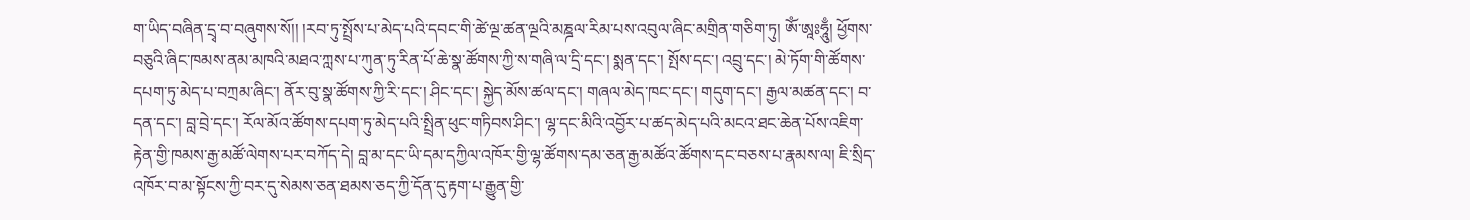ག་ཡིད་བཞིན་དྲྭ་བ་བཞུགས་སོ།། །རབ་ཏུ་སྤྲོས་པ་མེད་པའི་དབང་གི་ཚེ་ལྔ་ཚན་ལྔའི་མཎྜལ་རིམ་པས་འབུལ་ཞིང་མགྲིན་གཅིག་ཏུ། ༀ་ཨཱཿཧཱུྃ། ཕྱོགས་བཅུའི་ཞིང་ཁམས་ནམ་མཁའི་མཐའ་ཀླས་པ་ཀུན་ཏུ་རིན་པོ་ཆེ་སྣ་ཚོགས་ཀྱི་ས་གཞི་ལ་དྲི་དང་། སྨན་དང་། སྤོས་དང་། འབྲུ་དང་། མེ་ཏོག་གི་ཚོགས་དཔག་ཏུ་མེད་པ་བཀྲམ་ཞིང་། ནོར་བུ་སྣ་ཚོགས་ཀྱི་རི་དང་། ཤིང་དང་། སྐྱེད་མོས་ཚལ་དང་། གཞལ་མེད་ཁང་དང་། གདུག་དང་། རྒྱལ་མཚན་དང་། བ་དན་དང་། བླ་བྲེ་དང་། རོལ་མོའ་ཚོགས་དཔག་ཏུ་མེད་པའི་སྤྲིན་ཕུང་གཏིབས་ཤིང་། ལྷ་དང་མིའི་འབྱོར་པ་ཚད་མེད་པའི་མངའ་ཐང་ཆེན་པོས་འཇིག་རྟེན་གྱི་ཁམས་རྒྱ་མཚོ་ལེགས་པར་བཀོད་དེ། བླ་མ་དང་ཡི་དམ་དཀྱིལ་འཁོར་གྱི་ལྷ་ཚོགས་དམ་ཅན་རྒྱ་མཚོའ་ཚོགས་དང་བཅས་པ་རྣམས་ལ། ཇི་སྲིད་འཁོར་བ་མ་སྟོངས་ཀྱི་བར་དུ་སེམས་ཅན་ཐམས་ཅད་ཀྱི་དོན་དུ་རྟག་པ་རྒྱུན་གྱི་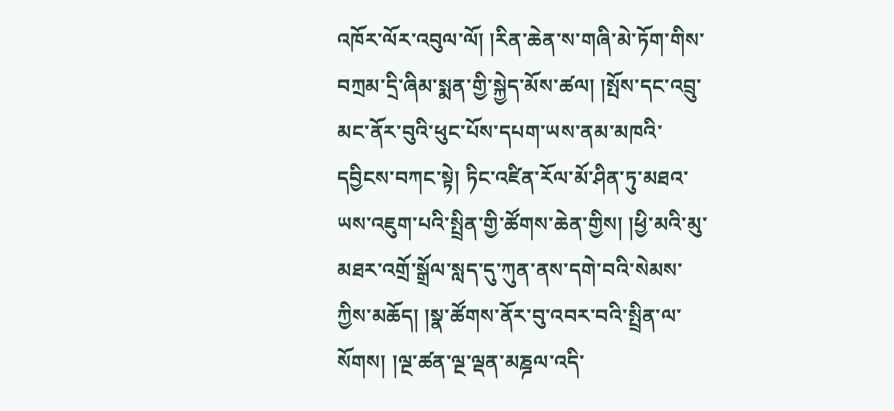འཁོར་ལོར་འབུལ་ལོ། །རིན་ཆེན་ས་གཞི་མེ་ཏོག་གིས་བཀྲམ་དྲི་ཞིམ་སྨན་གྱི་སྐྱེད་མོས་ཚལ། །སྤོས་དང་འབྲུ་མང་ནོར་བུའི་ཕུང་པོས་དཔག་ཡས་ནམ་མཁའི་དབྱིངས་བཀང་སྟེ། ཏིང་འཛིན་རོལ་མོ་ཤིན་ཏུ་མཐའ་ཡས་འཇུག་པའི་སྤྲིན་གྱི་ཚོགས་ཆེན་གྱིས། །ཕྱི་མའི་མུ་མཐར་འགྲོ་སྒྲོལ་སླད་དུ་ཀུན་ནས་དགེ་བའི་སེམས་ཀྱིས་མཆོད། །སྣ་ཚོགས་ནོར་བུ་འབར་བའི་སྤྲིན་ལ་སོགས། །ལྔ་ཚན་ལྔ་ལྡན་མཎྜལ་འདི་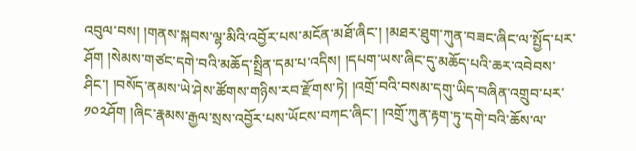འབུལ་བས། །གནས་སྐབས་ལྷ་མིའི་འབྱོར་པས་མངོན་མཐོ་ཞིང་། །མཐར་ཐུག་ཀུན་བཟང་ཞིང་ལ་སྤྱོད་པར་ཤོག །སེམས་གཙང་དགེ་བའི་མཆོད་སྤྲིན་དམ་པ་འདིས། །དཔག་ཡས་ཞིང་དུ་མཆོད་པའི་ཆར་འབེབས་ཤིང་། །བསོད་ནམས་ཡེ་ཤེས་ཚོགས་གཉིས་རབ་རྫོགས་ཏེ། །འགྲོ་བའི་བསམ་དགུ་ཡིད་བཞིན་འགྲུབ་པར་
༡༠༢ཤོག །ཞིང་རྣམས་རྒྱལ་སྲས་འབྱོར་པས་ཡོངས་བཀང་ཞིང་། །འགྲོ་ཀུན་རྟག་ཏུ་དགེ་བའི་ཆོས་ལ་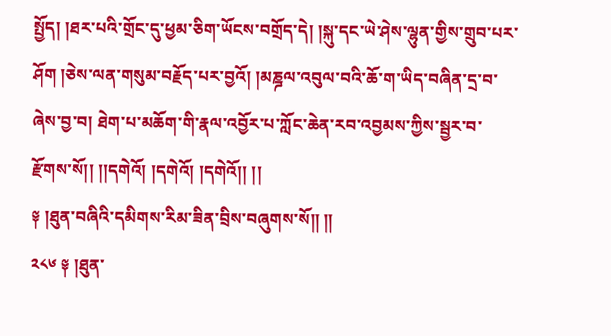སྤྱོད། །ཐར་པའི་གྲོང་དུ་ཕྱམ་ཅིག་ཡོངས་བགྲོད་དེ། །སྐུ་དང་ཡེ་ཤེས་ལྷུན་གྱིས་གྲུབ་པར་ཤོག །ཅེས་ལན་གསུམ་བརྗོད་པར་བྱའོ། །མཎྜལ་འབུལ་བའི་ཆོ་ག་ཡིད་བཞིན་དྲ་བ་ཞེས་བྱ་བ། ཐེག་པ་མཆོག་གི་རྣལ་འབྱོར་པ་ཀློང་ཆེན་རབ་འབྱམས་ཀྱིས་སྦྱར་བ་རྫོགས་སོ།། །།དགེའོ། །དགེའོ། །དགེའོ།། །།
༈ །ཐུན་བཞིའི་དམིགས་རིམ་ཟིན་བྲིས་བཞུགས་སོ༎ ༎
༢༨༦ ༈ །ཐུན་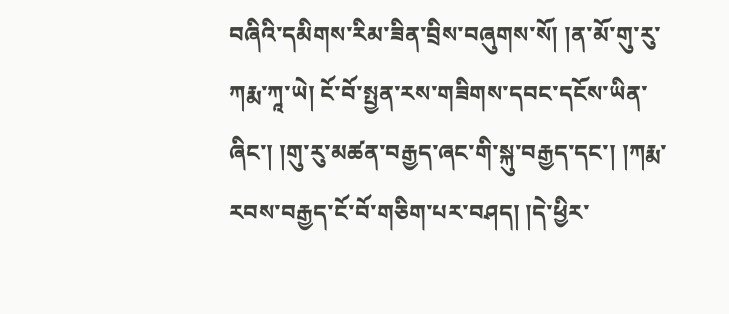བཞིའི་དམིགས་རིམ་ཟིན་བྲིས་བཞུགས་སོ། །ན་མོ་གུ་རུ་ཀརྨ་ཀཱ་ཡེ། ངོ་བོ་སྤྱན་རས་གཟིགས་དབང་དངོས་ཡིན་ཞིང་། །གུ་རུ་མཚན་བརྒྱད་ཞང་གི་སྐུ་བརྒྱད་དང་། །ཀརྨ་རབས་བརྒྱད་ངོ་བོ་གཅིག་པར་བཤད། །དེ་ཕྱིར་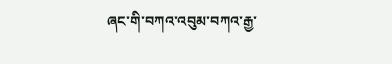ཞང་གི་བཀའ་འབུམ་བཀའ་རྒྱ་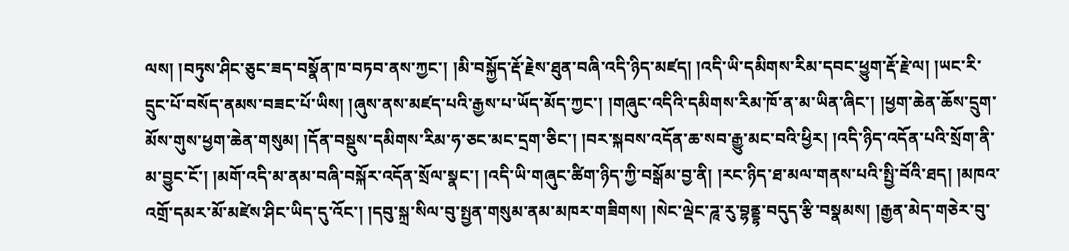ལས། །བཏུས་ཤིང་ཅུང་ཟད་བསྣོན་ཁ་བཏབ་ནས་ཀྱང་། །མི་བསྐྱོད་རྡོ་རྗེས་ཐུན་བཞི་འདི་ཉིད་མཛད། །འདི་ཡི་དམིགས་རིམ་དབང་ཕྱུག་རྡོ་རྗེ་ལ། །ཡང་རི་དྲུང་པོ་བསོད་ནམས་བཟང་པོ་ཡིས། །ཞུས་ནས་མཛད་པའི་རྒྱས་པ་ཡོད་མོད་ཀྱང་། །གཞུང་འདིའི་དམིགས་རིམ་ཁོ་ན་མ་ཡིན་ཞིང་། །ཕྱག་ཆེན་ཆོས་དྲུག་མོས་གུས་ཕྱག་ཆེན་གསུམ། །དོན་བསྡུས་དམིགས་རིམ་ཧ་ཅང་མང་དྲག་ཅིང་། །བར་སྐབས་འདོན་ཆ་སབ་རྒྱུ་མང་བའི་ཕྱིར། །འདི་ཉིད་འདོན་པའི་སྲོག་ནི་མ་བྱུང་ངོ་། །མགོ་འདི་མ་ནམ་བཞི་བསྐོར་འདོན་སྲོལ་སྣང་། །འདི་ཡི་གཞུང་ཚིག་ཉིད་ཀྱི་བསྒོམ་བྱ་ནི། །རང་ཉིད་ཐ་མལ་གནས་པའི་སྤྱི་བོའི་ཐད། །མཁའ་འགྲོ་དམར་མོ་མཛེས་ཤིང་ཡིད་དུ་འོང་། །དབུ་སྐྲ་སིལ་བུ་སྤྱན་གསུམ་ནམ་མཁར་གཟིགས། །སེང་ལྡེང་ཌཱ་རུ་བྷནྡྷ་བདུད་རྩི་བསྣམས། །རྒྱན་མེད་གཅེར་བུ་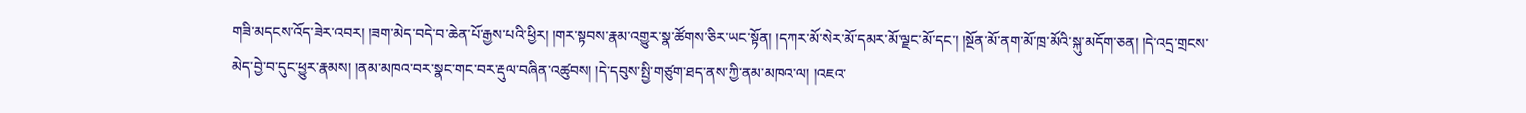གཟི་མདངས་འོད་ཟེར་འབར། །ཟག་མེད་བདེ་བ་ཆེན་པོ་རྒྱས་པའི་ཕྱིར། །གར་སྟབས་རྣམ་འགྱུར་སྣ་ཚོགས་ཅིར་ཡང་སྟོན། །དཀར་མོ་སེར་མོ་དམར་མོ་ལྗང་མོ་དང་། །སྔོན་མོ་ནག་མོ་ཁྲ་མོའི་སྐུ་མདོག་ཅན། །དེ་འདྲ་གྲངས་མེད་བྱེ་བ་དུང་ཕྱུར་རྣམས། །ནམ་མཁའ་བར་སྣང་གང་བར་རྡུལ་བཞིན་འཚུབས། །དེ་དབུས་སྤྱི་གཙུག་ཐད་ནས་ཀྱི་ནམ་མཁའ་ལ། །འཇའ་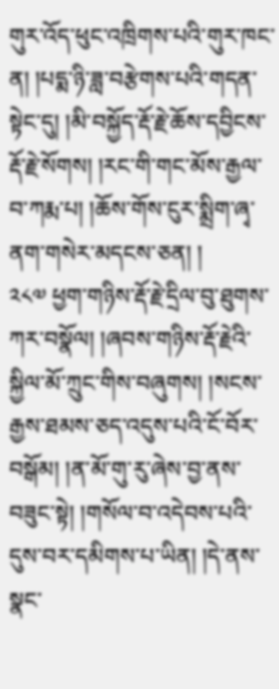གུར་འོད་ཕུང་འཁྲིགས་པའི་གུར་ཁང་ན། །པདྨ་ཉི་ཟླ་བརྩེགས་པའི་གདན་སྟེང་དུ། །མི་བསྐྱོད་རྡོ་རྗེ་ཆོས་དབྱིངས་རྡོ་རྗེ་སོགས། །རང་གི་གང་མོས་རྒྱལ་བ་ཀརྨ་པ། །ཆོས་གོས་ངུར་སྨྲིག་ཞྭ་ནག་གསེར་མདངས་ཅན། །
༢༨༧ ཕྱག་གཉིས་རྡོ་རྗེ་དྲིལ་བུ་ཐུགས་ཀར་བསྣོལ། །ཞབས་གཉིས་རྡོ་རྗེའི་སྐྱིལ་མོ་ཀྲུང་གིས་བཞུགས། །སངས་རྒྱས་ཐམས་ཅད་འདུས་པའི་ངོ་བོར་བསྒོམ། །ན་མོ་གུ་རུ་ཞེས་བྱ་ནས་བཟུང་སྟེ། །གསོལ་བ་འདེབས་པའི་དུས་བར་དམིགས་པ་ཡིན། །དེ་ནས་སྣང་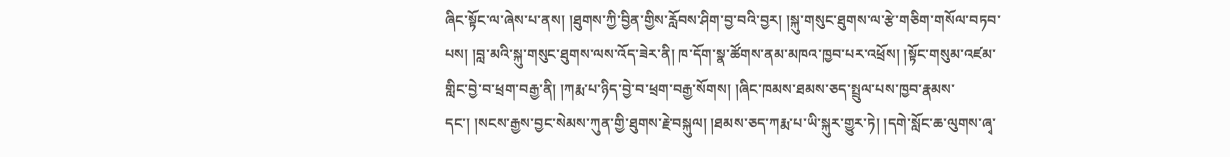ཞིང་སྟོང་ལ་ཞེས་པ་ནས། །ཐུགས་ཀྱི་བྱིན་གྱིས་རློབས་ཤིག་བྱ་བའི་བྱར། །སྐུ་གསུང་ཐུགས་ལ་རྩེ་གཅིག་གསོལ་བཏབ་པས། །བླ་མའི་སྐུ་གསུང་ཐུགས་ལས་འོད་ཟེར་ནི། ཁ་དོག་སྣ་ཚོགས་ནམ་མཁའ་ཁྱབ་པར་འཕྲོས། །སྟོང་གསུམ་འཛམ་གླིང་བྱེ་བ་ཕྲག་བརྒྱ་ནི། །ཀརྨ་པ་ཉིད་བྱེ་བ་ཕྲག་བརྒྱ་སོགས། །ཞིང་ཁམས་ཐམས་ཅད་སྤྲུལ་པས་ཁྱབ་རྣམས་དང་། །སངས་རྒྱས་བྱང་སེམས་ཀུན་གྱི་ཐུགས་རྗེ་བསྐུལ། །ཐམས་ཅད་ཀརྨ་པ་ཡི་སྐུར་གྱུར་ཏེ། །དགེ་སློང་ཆ་ལུགས་ཞྭ་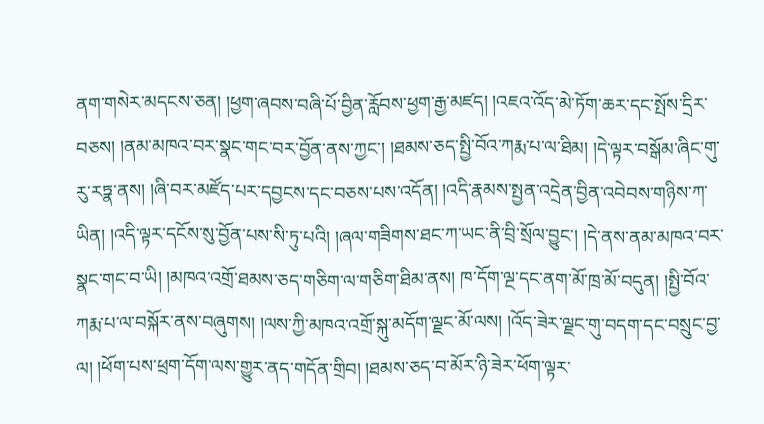ནག་གསེར་མདངས་ཅན། །ཕྱག་ཞབས་བཞི་པོ་བྱིན་རློབས་ཕྱག་རྒྱ་མཛད། །འཇའ་འོད་མེ་ཏོག་ཆར་དང་སྤོས་དྲིར་བཅས། །ནམ་མཁའ་བར་སྣང་གང་བར་བྱོན་ནས་ཀྱང་། །ཐམས་ཅད་སྤྱི་བོའ་ཀརྨ་པ་ལ་ཐིམ། །དེ་ལྟར་བསྒོམ་ཞིང་གུ་རུ་རཏྣ་ནས། །ཞི་བར་མཛོད་པར་དབྱངས་དང་བཅས་པས་འདོན། །འདི་རྣམས་སྤྱན་འདྲེན་བྱིན་འབེབས་གཉིས་ཀ་ཡིན། །འདི་ལྟར་དངོས་སུ་བྱོན་པས་སི་ཏུ་པའི། །ཞལ་གཟིགས་ཐང་ཀ་ཡང་ནི་བྲི་སྲོལ་བྱུང་། །དེ་ནས་ནམ་མཁའ་བར་སྣང་གང་བ་ཡི། །མཁའ་འགྲོ་ཐམས་ཅད་གཅིག་ལ་གཅིག་ཐིམ་ནས། ཁ་དོག་ལྔ་དང་ནག་མོ་ཁྲ་མོ་བདུན། །སྤྱི་བོའ་ཀརྨ་པ་ལ་བསྐོར་ནས་བཞུགས། །ལས་ཀྱི་མཁའ་འགྲོ་སྐུ་མདོག་ལྗང་མོ་ལས། །འོད་ཟེར་ལྗང་གུ་བདག་དང་བསྲུང་བྱ་ལ། །ཕོག་པས་ཕྲག་དོག་ལས་གྱུར་ནད་གདོན་གྲིབ། །ཐམས་ཅད་བ་མོར་ཉི་ཟེར་ཕོག་ལྟར་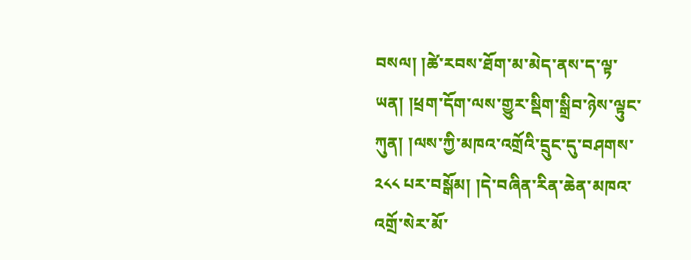བསལ། །ཚེ་རབས་ཐོག་མ་མེད་ནས་ད་ལྟ་ཡན། །ཕྲག་དོག་ལས་གྱུར་སྡིག་སྒྲིབ་ཉེས་ལྟུང་ཀུན། །ལས་ཀྱི་མཁའ་འགྲོའི་དྲུང་དུ་བཤགས་
༢༨༨ པར་བསྒོམ། །དེ་བཞིན་རིན་ཆེན་མཁའ་འགྲོ་སེར་མོ་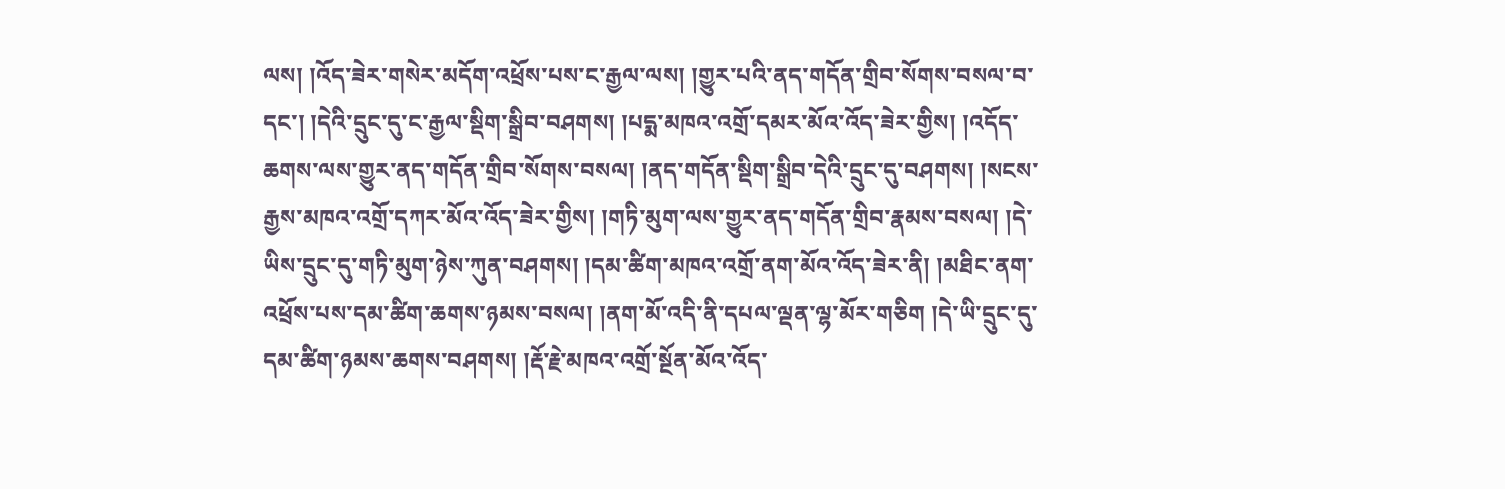ལས། །འོད་ཟེར་གསེར་མདོག་འཕྲོས་པས་ང་རྒྱལ་ལས། །གྱུར་པའི་ནད་གདོན་གྲིབ་སོགས་བསལ་བ་དང་། །དེའི་དྲུང་དུ་ང་རྒྱལ་སྡིག་སྒྲིབ་བཤགས། །པདྨ་མཁའ་འགྲོ་དམར་མོའ་འོད་ཟེར་གྱིས། །འདོད་ཆགས་ལས་གྱུར་ནད་གདོན་གྲིབ་སོགས་བསལ། །ནད་གདོན་སྡིག་སྒྲིབ་དེའི་དྲུང་དུ་བཤགས། །སངས་རྒྱས་མཁའ་འགྲོ་དཀར་མོའ་འོད་ཟེར་གྱིས། །གཏི་མུག་ལས་གྱུར་ནད་གདོན་གྲིབ་རྣམས་བསལ། །དེ་ཡིས་དྲུང་དུ་གཏི་མུག་ཉེས་ཀུན་བཤགས། །དམ་ཚིག་མཁའ་འགྲོ་ནག་མོའ་འོད་ཟེར་ནི། །མཐིང་ནག་འཕྲོས་པས་དམ་ཚིག་ཆགས་ཉམས་བསལ། །ནག་མོ་འདི་ནི་དཔལ་ལྡན་ལྷ་མོར་གཅིག །དེ་ཡི་དྲུང་དུ་དམ་ཚིག་ཉམས་ཆགས་བཤགས། །རྡོ་རྗེ་མཁའ་འགྲོ་སྔོན་མོའ་འོད་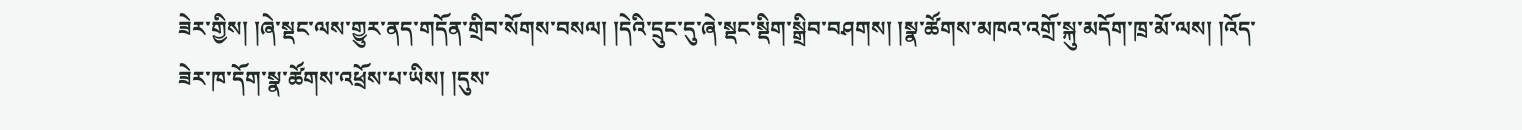ཟེར་གྱིས། །ཞེ་སྡང་ལས་གྱུར་ནད་གདོན་གྲིབ་སོགས་བསལ། །དེའི་དྲུང་དུ་ཞེ་སྡང་སྡིག་སྒྲིབ་བཤགས། །སྣ་ཚོགས་མཁའ་འགྲོ་སྐུ་མདོག་ཁྲ་མོ་ལས། །འོད་ཟེར་ཁ་དོག་སྣ་ཚོགས་འཕྲོས་པ་ཡིས། །དུས་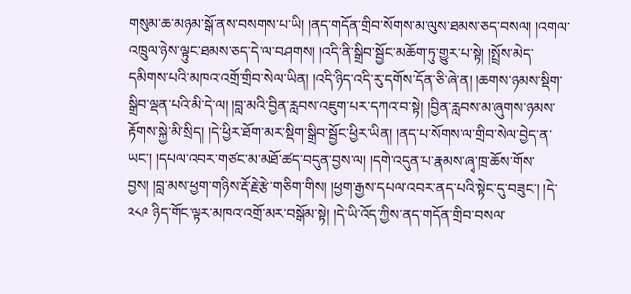གསུམ་ཆ་མཉམ་སྒོ་ནས་བསགས་པ་ཡི། །ནད་གདོན་གྲིབ་སོགས་མ་ལུས་ཐམས་ཅད་བསལ། །འགལ་འཁྲུལ་ཉེས་ལྟུང་ཐམས་ཅད་དེ་ལ་བཤགས། །འདི་ནི་སྒྲིབ་སྦྱོང་མཆོག་ཏུ་གྱུར་པ་སྟེ། །སྤྲོས་མེད་དམིགས་པའི་མཁའ་འགྲོ་གྲིབ་སེལ་ཡིན། །འདི་ཉིད་འདི་རུ་དགོས་དོན་ཅི་ཞེ་ན། །ཆགས་ཉམས་སྡིག་སྒྲིབ་ལྡན་པའི་མི་དེ་ལ། །བླ་མའི་བྱིན་རླབས་འཇུག་པར་དཀའ་བ་སྟེ། །བྱིན་རླབས་མ་ཞུགས་ཉམས་རྟོགས་སྐྱེ་མི་སྲིད། །དེ་ཕྱིར་ཐོག་མར་སྡིག་སྒྲིབ་སྦྱོང་ཕྱིར་ཡིན། །ནད་པ་སོགས་ལ་གྲིབ་སེལ་བྱེད་ན་ཡང་། །དཔལ་འབར་གཙང་མ་མཐོ་ཚད་བདུན་བྱས་ལ། །དགེ་འདུན་པ་རྣམས་ཞྭ་ཁྲ་ཆོས་གོས་བྱས། །བླ་མས་ཕྱག་གཉིས་རྡོ་རྗེ་རྩེ་གཅིག་གིས། །ཕྱག་རྒྱས་དཔལ་འབར་ནད་པའི་སྟེང་དུ་བཟུང་། །དེ་
༢༨༩ ཉིད་གོང་ལྟར་མཁའ་འགྲོ་མར་བསྒོམ་སྟེ། །དེ་ཡི་འོད་ཀྱིས་ནད་གདོན་གྲིབ་བསལ་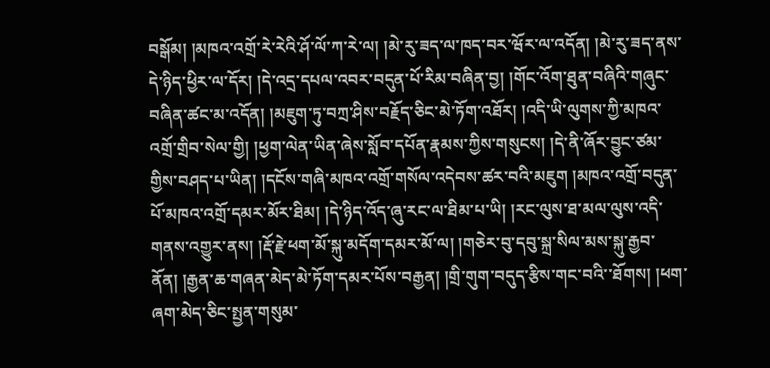བསྒོམ། །མཁའ་འགྲོ་རེ་རེའི་ཤོ་ལོ་ཀ་རེ་ལ། །མེ་རུ་ཟད་ལ་ཁད་བར་ཝོར་ལ་འདོན། །མེ་རུ་ཟད་ནས་དེ་ཉིད་ཕྱིར་ལ་དོར། །དེ་འདྲ་དཔལ་འབར་བདུན་པོ་རིམ་བཞིན་བྱ། །གོང་འོག་ཐུན་བཞིའི་གཞུང་བཞིན་ཚང་མ་འདོན། །མཇུག་ཏུ་བཀྲ་ཤིས་བརྗོད་ཅིང་མེ་ཏོག་འཐོར། །འདི་ཡི་ལུགས་ཀྱི་མཁའ་འགྲོ་གྲིབ་སེལ་གྱི། །ཕྱག་ལེན་ཡིན་ཞེས་སློབ་དཔོན་རྣམས་ཀྱིས་གསུངས། །དེ་ནི་ཞོར་བྱུང་ཙམ་གྱིས་བཤད་པ་ཡིན། །དངོས་གཞི་མཁའ་འགྲོ་གསོལ་འདེབས་ཚར་བའི་མཇུག །མཁའ་འགྲོ་བདུན་པོ་མཁའ་འགྲོ་དམར་མོར་ཐིམ། །དེ་ཉིད་འོད་ཞུ་རང་ལ་ཐིམ་པ་ཡི། །རང་ལུས་ཐ་མལ་ལུས་འདི་གནས་འགྱུར་ནས། །རྡོ་རྗེ་ཕག་མོ་སྐུ་མདོག་དམར་མོ་ལ། །གཅེར་བུ་དབུ་སྐྲ་སིལ་མས་སྐུ་རྒྱབ་ནོན། །རྒྱན་ཆ་གཞན་མེད་མེ་ཏོག་དམར་པོས་བརྒྱན། །གྲི་གུག་བདུད་རྩིས་གང་བའི་་ཐོགས། །ཕག་ཞག་མེད་ཅིང་སྤྱན་གསུམ་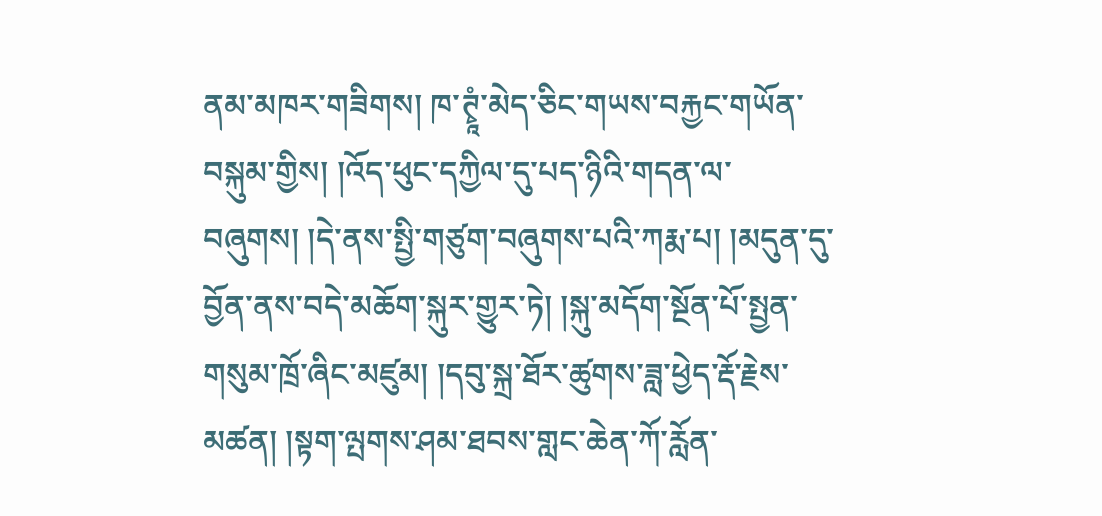ནམ་མཁར་གཟིགས། ཁ་ཊྭཱཾ་མེད་ཅིང་གཡས་བརྐྱང་གཡོན་བསྐུམ་གྱིས། །འོད་ཕུང་དཀྱིལ་དུ་པད་ཉིའི་གདན་ལ་བཞུགས། །དེ་ནས་སྤྱི་གཙུག་བཞུགས་པའི་ཀརྨ་པ། །མདུན་དུ་བྱོན་ནས་བདེ་མཆོག་སྐུར་གྱུར་ཏེ། །སྐུ་མདོག་སྔོན་པོ་སྤྱན་གསུམ་ཁྲོ་ཞིང་མཛུམ། །དབུ་སྐྲ་ཐོར་ཚུགས་ཟླ་ཕྱེད་རྡོ་རྗེས་མཚན། །སྟག་ལྤགས་ཤམ་ཐབས་གླང་ཆེན་ཀོ་རློན་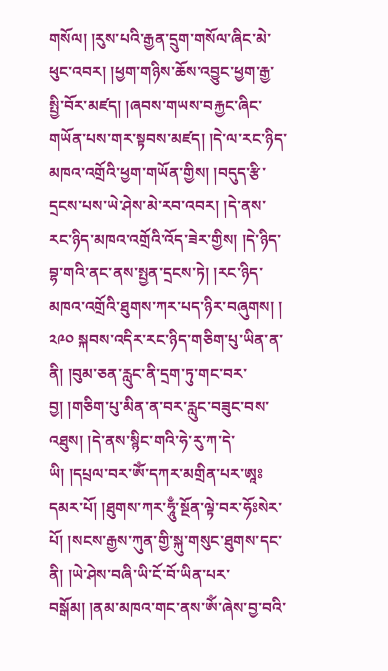གསོལ། །རུས་པའི་རྒྱན་དྲུག་གསོལ་ཞིང་མེ་ཕུང་འབར། །ཕྱག་གཉིས་ཆོས་འབྱུང་ཕྱག་རྒྱ་སྤྱི་བོར་མཛད། །ཞབས་གཡས་བརྐྱང་ཞིང་གཡོན་པས་གར་སྟབས་མཛད། །དེ་ལ་རང་ཉིད་མཁའ་འགྲོའི་ཕྱག་གཡོན་གྱིས། །བདུད་རྩི་དྲངས་པས་ཡེ་ཤེས་མེ་རབ་འབར། །དེ་ནས་རང་ཉིད་མཁའ་འགྲོའི་འོད་ཟེར་གྱིས། །དེ་ཉིད་བྷ་གའི་ནང་ནས་སྤྱན་དྲངས་ཏེ། །རང་ཉིད་མཁའ་འགྲོའི་ཐུགས་ཀར་པད་ཉིར་བཞུགས། །
༢༩༠ སྐབས་འདིར་རང་ཉིད་གཅིག་པུ་ཡིན་ན་ནི། །བུམ་ཅན་རླུང་ནི་དྲག་ཏུ་གང་བར་བྱ། །གཅིག་པུ་མིན་ན་བར་རླུང་བཟུང་བས་འཐུས། །དེ་ནས་སྙིང་གའི་ཧེ་རུ་ཀ་དེ་ཡི། །དཔྲལ་བར་ༀ་དཀར་མགྲིན་པར་ཨཱཿདམར་པོ། །ཐུགས་ཀར་ཧཱུྃ་སྔོན་ལྟེ་བར་ཧོཿསེར་པོ། །སངས་རྒྱས་ཀུན་གྱི་སྐུ་གསུང་ཐུགས་དང་ནི། །ཡེ་ཤེས་བཞི་ཡི་ངོ་བོ་ཡིན་པར་བསྒོམ། །ནམ་མཁའ་གང་ནས་ༀ་ཞེས་བྱ་བའི་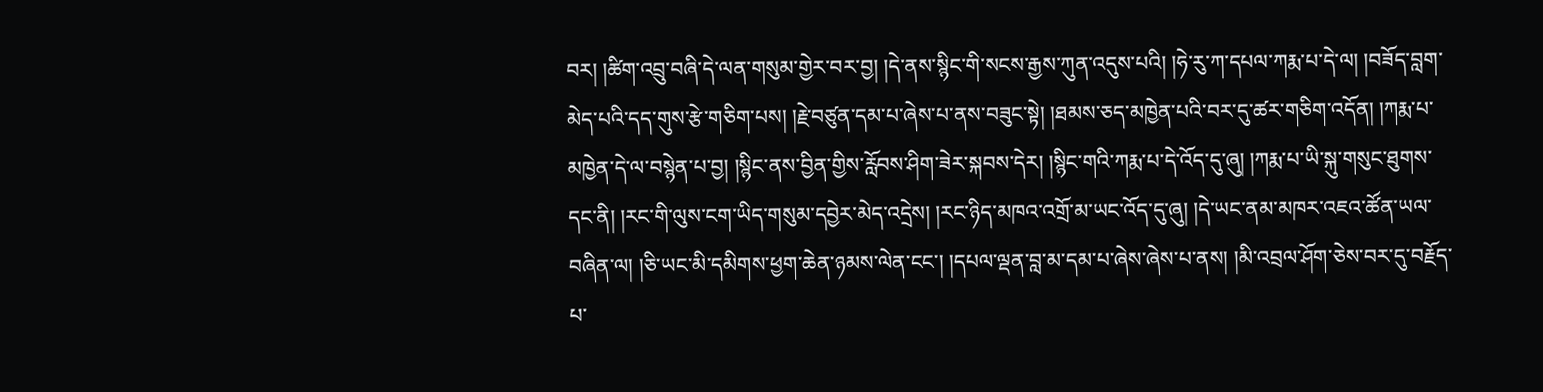བར། །ཚིག་འབྲུ་བཞི་དེ་ལན་གསུམ་གྱེར་བར་བྱ། །དེ་ནས་སྙིང་གི་སངས་རྒྱས་ཀུན་འདུས་པའི། །ཧེ་རུ་ཀ་དཔལ་ཀརྨ་པ་དེ་ལ། །བཟོད་བླག་མེད་པའི་དད་གུས་རྩེ་གཅིག་པས། །རྗེ་བཙུན་དམ་པ་ཞེས་པ་ནས་བཟུང་སྟེ། །ཐམས་ཅད་མཁྱེན་པའི་བར་དུ་ཚར་གཅིག་འདོན། །ཀརྨ་པ་མཁྱེན་དེ་ལ་བསྙེན་པ་བྱ། །སྙིང་ནས་བྱིན་གྱིས་རློབས་ཤིག་ཟེར་སྐབས་དེར། །སྙིང་གའི་ཀརྨ་པ་དེ་འོད་དུ་ཞུ། །ཀརྨ་པ་ཡི་སྐུ་གསུང་ཐུགས་དང་ནི། །རང་གི་ལུས་ངག་ཡིད་གསུམ་དབྱེར་མེད་འདྲེས། །རང་ཉིད་མཁའ་འགྲོ་མ་ཡང་འོད་དུ་ཞུ། །དེ་ཡང་ནམ་མཁར་འཇའ་ཚོན་ཡལ་བཞིན་ལ། །ཅི་ཡང་མི་དམིགས་ཕྱག་ཆེན་ཉམས་ལེན་ངང་། །དཔལ་ལྡན་བླ་མ་དམ་པ་ཞེས་ཞེས་པ་ནས། །མི་འབྲལ་ཤོག་ཅེས་བར་དུ་བརྗོད་པ་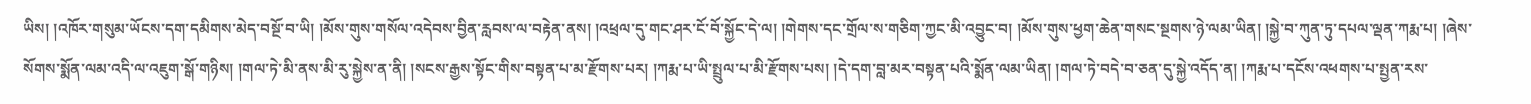ཡིས། །འཁོར་གསུམ་ཡོངས་དག་དམིགས་མེད་བསྔོ་བ་ཡི། །མོས་གུས་གསོལ་འདེབས་བྱིན་རླབས་ལ་བརྟེན་ནས། །འཕྲལ་དུ་གང་ཤར་ངོ་བོ་སྐྱོང་དེ་ལ། །གེགས་དང་གྲོལ་ས་གཅིག་ཀྱང་མི་འབྱུང་བ། །མོས་གུས་ཕྱག་ཆེན་གསང་སྔགས་ཉེ་ལམ་ཡིན། །སྐྱེ་བ་ཀུན་ཏུ་དཔལ་ལྡན་ཀརྨ་པ། །ཞེས་སོགས་སྨོན་ལམ་འདི་ལ་འཇུག་སྒོ་གཉིས། །གལ་ཏེ་མི་ནས་མི་རུ་སྐྱེས་ན་ནི། །སངས་རྒྱས་སྟོང་གིས་བསྟན་པ་མ་རྫོགས་པར། །ཀརྨ་པ་ཡི་སྤྲུལ་པ་མི་རྫོགས་པས། །དེ་དག་བླ་མར་བསྟན་པའི་སྨོན་ལམ་ཡིན། །གལ་ཏེ་བདེ་བ་ཅན་དུ་སྐྱེ་འདོད་ན། །ཀརྨ་པ་དངོས་འཕགས་པ་སྤྱན་རས་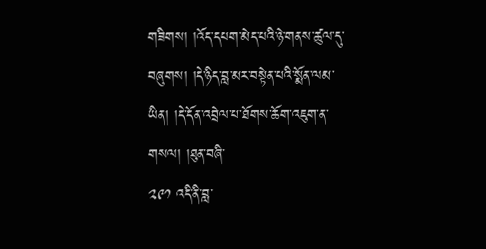གཟིགས། །འོད་དཔག་མེད་པའི་ཉེ་གནས་ཚུལ་དུ་བཞུགས། །དེ་ཉིད་བླ་མར་བསྟེན་པའི་སྨོན་ལམ་ཡིན། །དེ་དོན་འབྲེལ་པ་ཐོགས་ཆོག་འཇུག་ན་གསལ། །ཐུན་བཞི་
༢༩༡ འདི་ནི་བླ་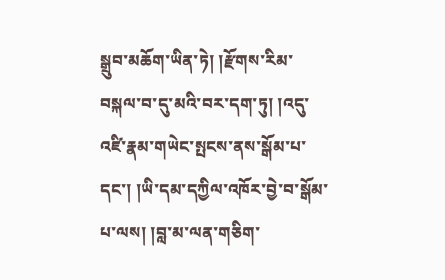སྒྲུབ་མཆོག་ཡིན་ཏེ། །རྫོགས་རིམ་བསྐལ་བ་དུ་མའི་བར་དག་ཏུ། །འདུ་འཛི་རྣམ་གཡེང་སྤངས་ནས་སྒོམ་པ་དང་། །ཡི་དམ་དཀྱིལ་འཁོར་བྱེ་བ་སྒོམ་པ་ལས། །བླ་མ་ལན་གཅིག་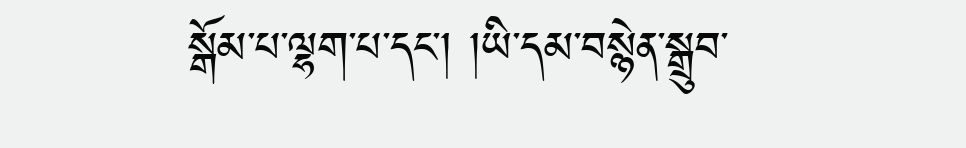སྒོམ་པ་ལྷག་པ་དང་། །ཡི་དམ་བསྙེན་སྒྲུབ་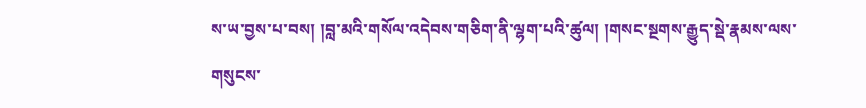ས་ཡ་བྱས་པ་བས། །བླ་མའི་གསོལ་འདེབས་གཅིག་ནི་ལྷག་པའི་ཚུལ། །གསང་སྔགས་རྒྱུད་སྡེ་རྣམས་ལས་གསུངས་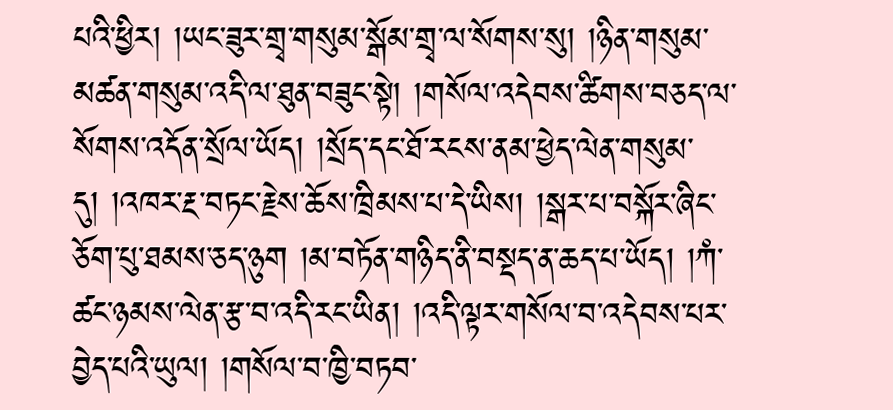པའི་ཕྱིར། །ཡང་ཟུར་གྲྭ་གསུམ་སྒོམ་གྲྭ་ལ་སོགས་སུ། །ཉིན་གསུམ་མཚན་གསུམ་འདི་ལ་ཐུན་བཟུང་སྟེ། །གསོལ་འདེབས་ཚིགས་བཅད་ལ་སོགས་འདོན་སྲོལ་ཡོད། །སྲོད་དང་ཐོ་རངས་ནམ་ཕྱེད་ལེན་གསུམ་དུ། །འཁར་རྔ་བཏང་རྗེས་ཆོས་ཁྲིམས་པ་དེ་ཡིས། །སྒར་པ་བསྐོར་ཞིང་ཅོག་པུ་ཐམས་ཅད་ཉུག །མ་བཏོན་གཉིད་ནི་བསྡད་ན་ཆད་པ་ཡོད། །ཀཾ་ཚང་ཉམས་ལེན་རྩ་བ་འདི་རང་ཡིན། །འདི་ལྟར་གསོལ་བ་འདེབས་པར་བྱེད་པའི་ཡུལ། །གསོལ་བ་ཁྱི་བཏབ་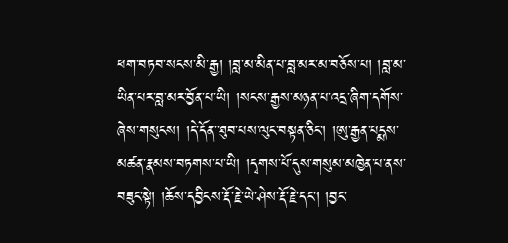ཕག་བཏབ་སངས་མི་རྒྱ། །བླ་མ་མིན་པ་བླ་མར་མ་བཅོས་པ། །བླ་མ་ཡིན་པར་བླ་མར་བྱོན་པ་ཡི། །སངས་རྒྱས་མཉན་པ་འདྲ་ཞིག་དགོས་ཞེས་གསུངས། །དེ་དོན་་ཐུབ་པས་ལུང་བསྟན་ཅིང་། །ཨུ་རྒྱན་པདྨས་མཚན་རྣམས་བཏགས་པ་ཡི། །དྭགས་པོ་དུས་གསུམ་མཁྱེན་པ་ནས་བཟུང་སྟེ། །ཆོས་དབྱིངས་རྡོ་རྗེ་ཡེ་ཤེས་རྡོ་རྗེ་དང་། །བྱང་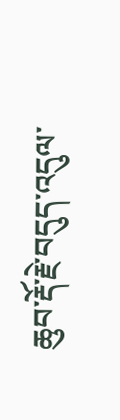ཆུབ་རྡོ་རྗེ་བདུད་འདུལ་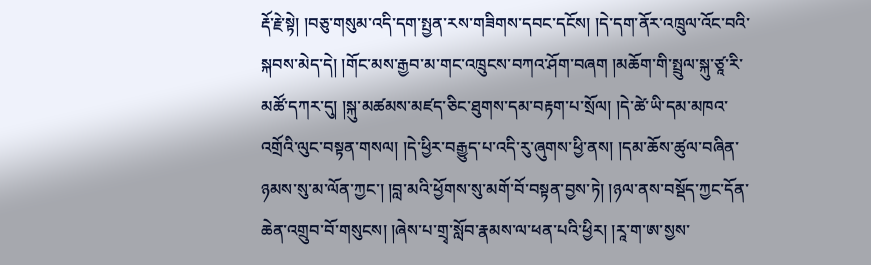རྡོ་རྗེ་སྟེ། །བཅུ་གསུམ་འདི་དག་སྤྱན་རས་གཟིགས་དབང་དངོས། །དེ་དག་ནོར་འཁྲུལ་འོང་བའི་སྐབས་མེད་དེ། །གོང་མས་རྒྱབ་མ་གང་འཁྲུངས་བཀའ་ཤོག་བཞག །མཆོག་གི་སྤྲུལ་སྐུ་ཙཱ་རི་མཚོ་དཀར་དུ། །སྐུ་མཚམས་མཛད་ཅིང་ཐུགས་དམ་བརྟག་པ་སྲོལ། །དེ་ཚེ་ཡི་དམ་མཁའ་འགྲོའི་ལུང་བསྟན་གསལ། །དེ་ཕྱིར་བརྒྱུད་པ་འདི་རུ་ཞུགས་ཕྱི་ནས། །དམ་ཆོས་ཚུལ་བཞིན་ཉམས་སུ་མ་ལོན་ཀྱང་། །བླ་མའི་ཕྱོགས་སུ་མགོ་བོ་བསྟན་བྱས་ཏེ། །ཉལ་ནས་བསྡོད་ཀྱང་དོན་ཆེན་འགྲུབ་བོ་གསུངས། །ཞེས་པ་གྲྭ་སློབ་རྣམས་ལ་ཕན་པའི་ཕྱིར། །རཱ་ག་ཨ་སྱས་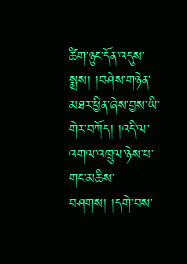ཚིག་ཉུང་དོན་འདུས་སྨྲས། །བཤེས་གཉེན་མཐར་ཕྱིན་ཞེས་བྱས་ཡི་གེར་བཀོད། །འདི་ལ་འགལ་འཁྲུལ་ཉེས་པ་གང་མཆིས་བཤགས། །དགེ་བས་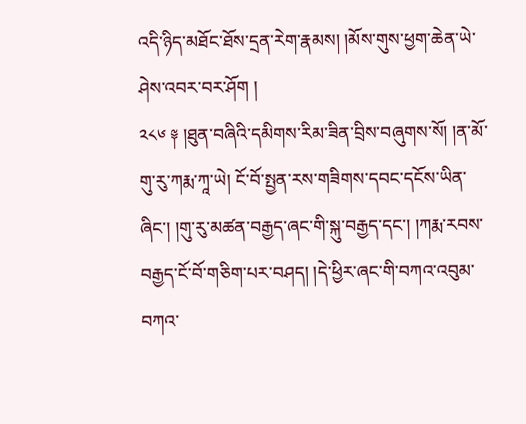འདི་ཉིད་མཐོང་ཐོས་དྲན་རེག་རྣམས། །མོས་གུས་ཕྱག་ཆེན་ཡེ་ཤེས་འབར་བར་ཤོག །
༢༨༦ ༈ །ཐུན་བཞིའི་དམིགས་རིམ་ཟིན་བྲིས་བཞུགས་སོ། །ན་མོ་གུ་རུ་ཀརྨ་ཀཱ་ཡེ། ངོ་བོ་སྤྱན་རས་གཟིགས་དབང་དངོས་ཡིན་ཞིང་། །གུ་རུ་མཚན་བརྒྱད་ཞང་གི་སྐུ་བརྒྱད་དང་། །ཀརྨ་རབས་བརྒྱད་ངོ་བོ་གཅིག་པར་བཤད། །དེ་ཕྱིར་ཞང་གི་བཀའ་འབུམ་བཀའ་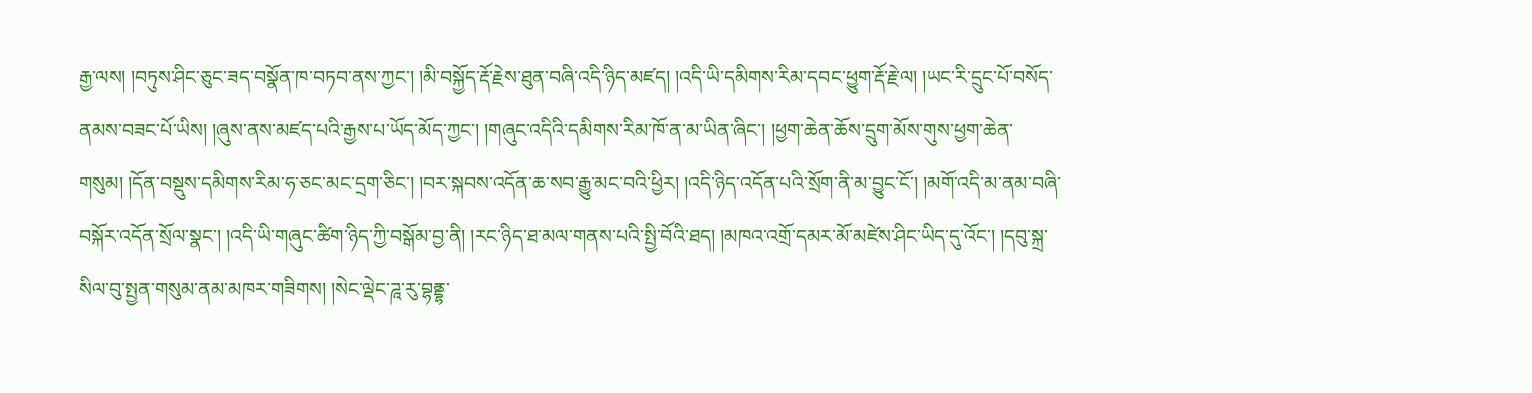རྒྱ་ལས། །བཏུས་ཤིང་ཅུང་ཟད་བསྣོན་ཁ་བཏབ་ནས་ཀྱང་། །མི་བསྐྱོད་རྡོ་རྗེས་ཐུན་བཞི་འདི་ཉིད་མཛད། །འདི་ཡི་དམིགས་རིམ་དབང་ཕྱུག་རྡོ་རྗེ་ལ། །ཡང་རི་དྲུང་པོ་བསོད་ནམས་བཟང་པོ་ཡིས། །ཞུས་ནས་མཛད་པའི་རྒྱས་པ་ཡོད་མོད་ཀྱང་། །གཞུང་འདིའི་དམིགས་རིམ་ཁོ་ན་མ་ཡིན་ཞིང་། །ཕྱག་ཆེན་ཆོས་དྲུག་མོས་གུས་ཕྱག་ཆེན་གསུམ། །དོན་བསྡུས་དམིགས་རིམ་ཧ་ཅང་མང་དྲག་ཅིང་། །བར་སྐབས་འདོན་ཆ་སབ་རྒྱུ་མང་བའི་ཕྱིར། །འདི་ཉིད་འདོན་པའི་སྲོག་ནི་མ་བྱུང་ངོ་། །མགོ་འདི་མ་ནམ་བཞི་བསྐོར་འདོན་སྲོལ་སྣང་། །འདི་ཡི་གཞུང་ཚིག་ཉིད་ཀྱི་བསྒོམ་བྱ་ནི། །རང་ཉིད་ཐ་མལ་གནས་པའི་སྤྱི་བོའི་ཐད། །མཁའ་འགྲོ་དམར་མོ་མཛེས་ཤིང་ཡིད་དུ་འོང་། །དབུ་སྐྲ་སིལ་བུ་སྤྱན་གསུམ་ནམ་མཁར་གཟིགས། །སེང་ལྡེང་ཌཱ་རུ་བྷནྡྷ་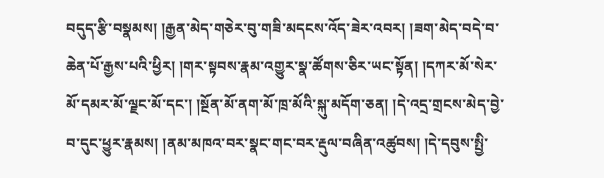བདུད་རྩི་བསྣམས། །རྒྱན་མེད་གཅེར་བུ་གཟི་མདངས་འོད་ཟེར་འབར། །ཟག་མེད་བདེ་བ་ཆེན་པོ་རྒྱས་པའི་ཕྱིར། །གར་སྟབས་རྣམ་འགྱུར་སྣ་ཚོགས་ཅིར་ཡང་སྟོན། །དཀར་མོ་སེར་མོ་དམར་མོ་ལྗང་མོ་དང་། །སྔོན་མོ་ནག་མོ་ཁྲ་མོའི་སྐུ་མདོག་ཅན། །དེ་འདྲ་གྲངས་མེད་བྱེ་བ་དུང་ཕྱུར་རྣམས། །ནམ་མཁའ་བར་སྣང་གང་བར་རྡུལ་བཞིན་འཚུབས། །དེ་དབུས་སྤྱི་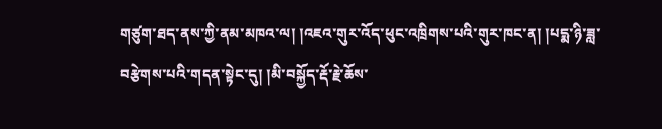གཙུག་ཐད་ནས་ཀྱི་ནམ་མཁའ་ལ། །འཇའ་གུར་འོད་ཕུང་འཁྲིགས་པའི་གུར་ཁང་ན། །པདྨ་ཉི་ཟླ་བརྩེགས་པའི་གདན་སྟེང་དུ། །མི་བསྐྱོད་རྡོ་རྗེ་ཆོས་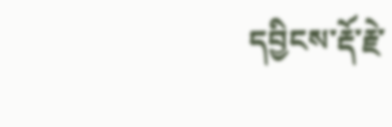དབྱིངས་རྡོ་རྗེ་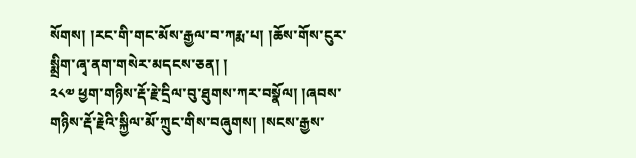སོགས། །རང་གི་གང་མོས་རྒྱལ་བ་ཀརྨ་པ། །ཆོས་གོས་ངུར་སྨྲིག་ཞྭ་ནག་གསེར་མདངས་ཅན། །
༢༨༧ ཕྱག་གཉིས་རྡོ་རྗེ་དྲིལ་བུ་ཐུགས་ཀར་བསྣོལ། །ཞབས་གཉིས་རྡོ་རྗེའི་སྐྱིལ་མོ་ཀྲུང་གིས་བཞུགས། །སངས་རྒྱས་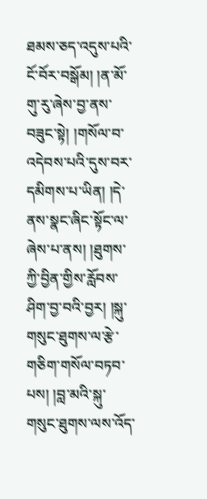ཐམས་ཅད་འདུས་པའི་ངོ་བོར་བསྒོམ། །ན་མོ་གུ་རུ་ཞེས་བྱ་ནས་བཟུང་སྟེ། །གསོལ་བ་འདེབས་པའི་དུས་བར་དམིགས་པ་ཡིན། །དེ་ནས་སྣང་ཞིང་སྟོང་ལ་ཞེས་པ་ནས། །ཐུགས་ཀྱི་བྱིན་གྱིས་རློབས་ཤིག་བྱ་བའི་བྱར། །སྐུ་གསུང་ཐུགས་ལ་རྩེ་གཅིག་གསོལ་བཏབ་པས། །བླ་མའི་སྐུ་གསུང་ཐུགས་ལས་འོད་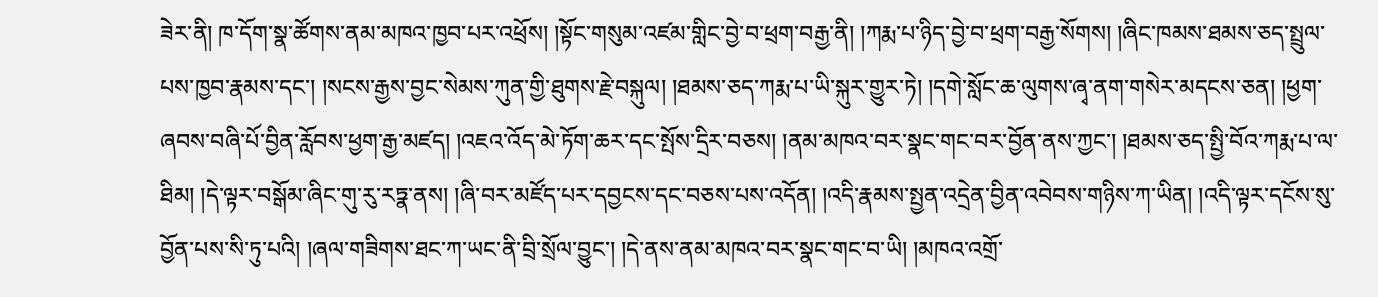ཟེར་ནི། ཁ་དོག་སྣ་ཚོགས་ནམ་མཁའ་ཁྱབ་པར་འཕྲོས། །སྟོང་གསུམ་འཛམ་གླིང་བྱེ་བ་ཕྲག་བརྒྱ་ནི། །ཀརྨ་པ་ཉིད་བྱེ་བ་ཕྲག་བརྒྱ་སོགས། །ཞིང་ཁམས་ཐམས་ཅད་སྤྲུལ་པས་ཁྱབ་རྣམས་དང་། །སངས་རྒྱས་བྱང་སེམས་ཀུན་གྱི་ཐུགས་རྗེ་བསྐུལ། །ཐམས་ཅད་ཀརྨ་པ་ཡི་སྐུར་གྱུར་ཏེ། །དགེ་སློང་ཆ་ལུགས་ཞྭ་ནག་གསེར་མདངས་ཅན། །ཕྱག་ཞབས་བཞི་པོ་བྱིན་རློབས་ཕྱག་རྒྱ་མཛད། །འཇའ་འོད་མེ་ཏོག་ཆར་དང་སྤོས་དྲིར་བཅས། །ནམ་མཁའ་བར་སྣང་གང་བར་བྱོན་ནས་ཀྱང་། །ཐམས་ཅད་སྤྱི་བོའ་ཀརྨ་པ་ལ་ཐིམ། །དེ་ལྟར་བསྒོམ་ཞིང་གུ་རུ་རཏྣ་ནས། །ཞི་བར་མཛོད་པར་དབྱངས་དང་བཅས་པས་འདོན། །འདི་རྣམས་སྤྱན་འདྲེན་བྱིན་འབེབས་གཉིས་ཀ་ཡིན། །འདི་ལྟར་དངོས་སུ་བྱོན་པས་སི་ཏུ་པའི། །ཞལ་གཟིགས་ཐང་ཀ་ཡང་ནི་བྲི་སྲོལ་བྱུང་། །དེ་ནས་ནམ་མཁའ་བར་སྣང་གང་བ་ཡི། །མཁའ་འགྲོ་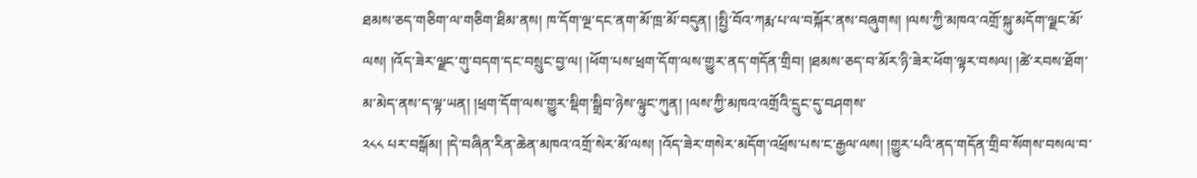ཐམས་ཅད་གཅིག་ལ་གཅིག་ཐིམ་ནས། ཁ་དོག་ལྔ་དང་ནག་མོ་ཁྲ་མོ་བདུན། །སྤྱི་བོའ་ཀརྨ་པ་ལ་བསྐོར་ནས་བཞུགས། །ལས་ཀྱི་མཁའ་འགྲོ་སྐུ་མདོག་ལྗང་མོ་ལས། །འོད་ཟེར་ལྗང་གུ་བདག་དང་བསྲུང་བྱ་ལ། །ཕོག་པས་ཕྲག་དོག་ལས་གྱུར་ནད་གདོན་གྲིབ། །ཐམས་ཅད་བ་མོར་ཉི་ཟེར་ཕོག་ལྟར་བསལ། །ཚེ་རབས་ཐོག་མ་མེད་ནས་ད་ལྟ་ཡན། །ཕྲག་དོག་ལས་གྱུར་སྡིག་སྒྲིབ་ཉེས་ལྟུང་ཀུན། །ལས་ཀྱི་མཁའ་འགྲོའི་དྲུང་དུ་བཤགས་
༢༨༨ པར་བསྒོམ། །དེ་བཞིན་རིན་ཆེན་མཁའ་འགྲོ་སེར་མོ་ལས། །འོད་ཟེར་གསེར་མདོག་འཕྲོས་པས་ང་རྒྱལ་ལས། །གྱུར་པའི་ནད་གདོན་གྲིབ་སོགས་བསལ་བ་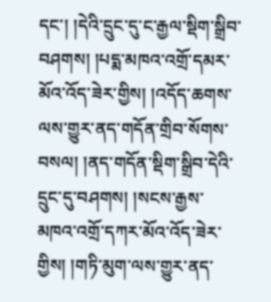དང་། །དེའི་དྲུང་དུ་ང་རྒྱལ་སྡིག་སྒྲིབ་བཤགས། །པདྨ་མཁའ་འགྲོ་དམར་མོའ་འོད་ཟེར་གྱིས། །འདོད་ཆགས་ལས་གྱུར་ནད་གདོན་གྲིབ་སོགས་བསལ། །ནད་གདོན་སྡིག་སྒྲིབ་དེའི་དྲུང་དུ་བཤགས། །སངས་རྒྱས་མཁའ་འགྲོ་དཀར་མོའ་འོད་ཟེར་གྱིས། །གཏི་མུག་ལས་གྱུར་ནད་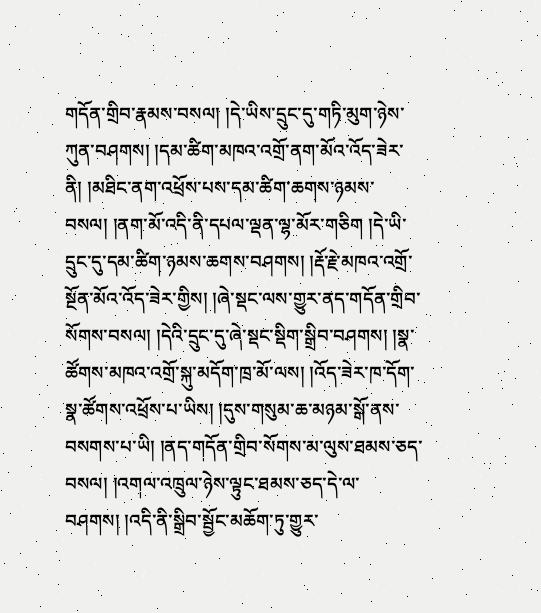གདོན་གྲིབ་རྣམས་བསལ། །དེ་ཡིས་དྲུང་དུ་གཏི་མུག་ཉེས་ཀུན་བཤགས། །དམ་ཚིག་མཁའ་འགྲོ་ནག་མོའ་འོད་ཟེར་ནི། །མཐིང་ནག་འཕྲོས་པས་དམ་ཚིག་ཆགས་ཉམས་བསལ། །ནག་མོ་འདི་ནི་དཔལ་ལྡན་ལྷ་མོར་གཅིག །དེ་ཡི་དྲུང་དུ་དམ་ཚིག་ཉམས་ཆགས་བཤགས། །རྡོ་རྗེ་མཁའ་འགྲོ་སྔོན་མོའ་འོད་ཟེར་གྱིས། །ཞེ་སྡང་ལས་གྱུར་ནད་གདོན་གྲིབ་སོགས་བསལ། །དེའི་དྲུང་དུ་ཞེ་སྡང་སྡིག་སྒྲིབ་བཤགས། །སྣ་ཚོགས་མཁའ་འགྲོ་སྐུ་མདོག་ཁྲ་མོ་ལས། །འོད་ཟེར་ཁ་དོག་སྣ་ཚོགས་འཕྲོས་པ་ཡིས། །དུས་གསུམ་ཆ་མཉམ་སྒོ་ནས་བསགས་པ་ཡི། །ནད་གདོན་གྲིབ་སོགས་མ་ལུས་ཐམས་ཅད་བསལ། །འགལ་འཁྲུལ་ཉེས་ལྟུང་ཐམས་ཅད་དེ་ལ་བཤགས། །འདི་ནི་སྒྲིབ་སྦྱོང་མཆོག་ཏུ་གྱུར་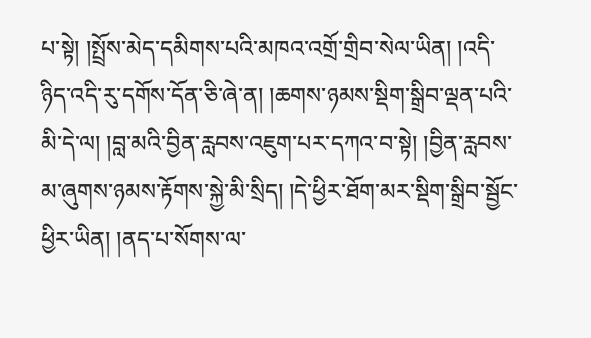པ་སྟེ། །སྤྲོས་མེད་དམིགས་པའི་མཁའ་འགྲོ་གྲིབ་སེལ་ཡིན། །འདི་ཉིད་འདི་རུ་དགོས་དོན་ཅི་ཞེ་ན། །ཆགས་ཉམས་སྡིག་སྒྲིབ་ལྡན་པའི་མི་དེ་ལ། །བླ་མའི་བྱིན་རླབས་འཇུག་པར་དཀའ་བ་སྟེ། །བྱིན་རླབས་མ་ཞུགས་ཉམས་རྟོགས་སྐྱེ་མི་སྲིད། །དེ་ཕྱིར་ཐོག་མར་སྡིག་སྒྲིབ་སྦྱོང་ཕྱིར་ཡིན། །ནད་པ་སོགས་ལ་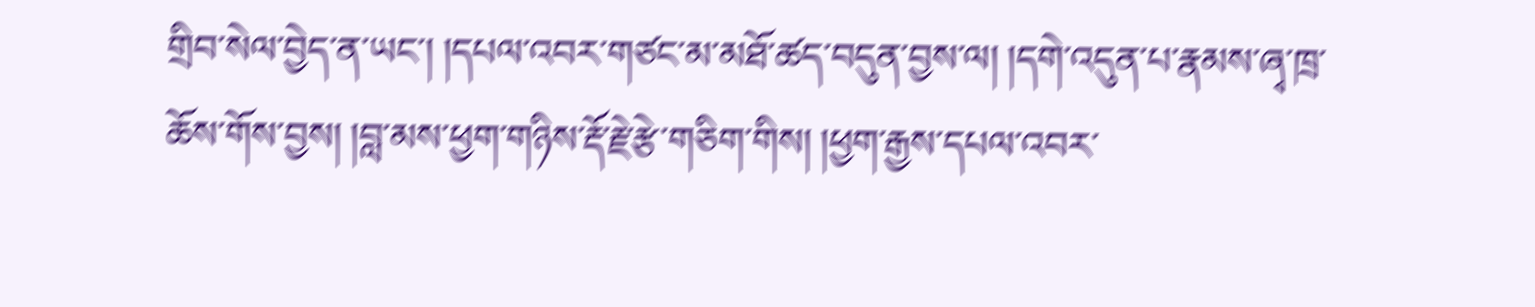གྲིབ་སེལ་བྱེད་ན་ཡང་། །དཔལ་འབར་གཙང་མ་མཐོ་ཚད་བདུན་བྱས་ལ། །དགེ་འདུན་པ་རྣམས་ཞྭ་ཁྲ་ཆོས་གོས་བྱས། །བླ་མས་ཕྱག་གཉིས་རྡོ་རྗེ་རྩེ་གཅིག་གིས། །ཕྱག་རྒྱས་དཔལ་འབར་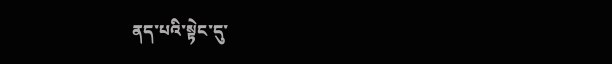ནད་པའི་སྟེང་དུ་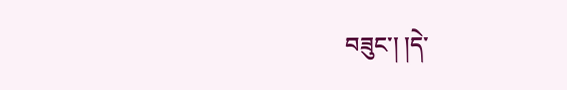བཟུང་། །དེ་